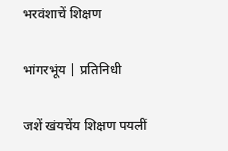भरवंशाचें शिक्षण

भांगरभूंय | प्रतिनिधी

जशें खंयचेंय शिक्षण पयलीं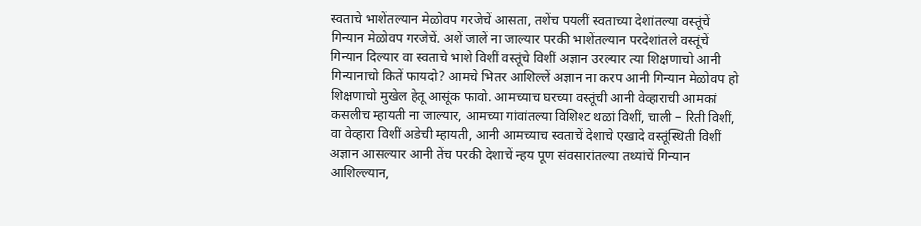स्वताचे भाशेंतल्यान मेळोवप गरजेचें आसता, तशेंच पयलीं स्वताच्या देशांतल्या वस्तूंचें गिन्यान मेळोवप गरजेचें. अशें जालें ना जाल्यार परकी भाशेंतल्यान परदेशांतले वस्तूंचें गिन्यान दिल्यार वा स्वताचे भाशे विशीं वस्तूंचे विशीं अज्ञान उरल्यार त्या शिक्षणाचो आनी गिन्यानाचो कितें फायदो? आमचे भितर आशिल्लें अज्ञान ना करप आनी गिन्यान मेळोवप हो शिक्षणाचो मुखेल हेतू आसूंक फावो. आमच्याच घरच्या वस्तूंची आनी वेव्हाराची आमकां कसलीच म्हायती ना जाल्यार, आमच्या गांवांतल्या विशिश्ट थळां विशीं, चाली – रिती विशीं, वा वेव्हारा विशीं अडेची म्हायती, आनी आमच्याच स्वताचें देशाचे एखादे वस्तूंस्थिती विशीं अज्ञान आसल्यार आनी तेंच परकी देशाचें न्हय पूण संवसारांतल्या तथ्यांचें गिन्यान आशिल्ल्यान,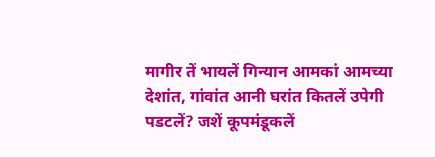मागीर तें भायलें गिन्यान आमकां आमच्या देशांत, गांवांत आनी घरांत कितलें उपेगी पडटलें? जशें कूपमंडूकलें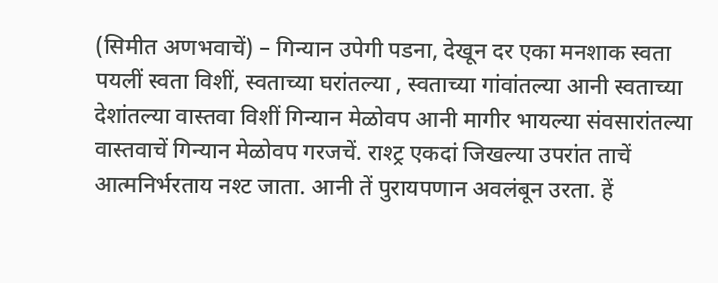(सिमीत अणभवाचें) – गिन्यान उपेगी पडना, देखून दर एका मनशाक स्वता पयलीं स्वता विशीं, स्वताच्या घरांतल्या , स्वताच्या गांवांतल्या आनी स्वताच्या देशांतल्या वास्तवा विशीं गिन्यान मेळोवप आनी मागीर भायल्या संवसारांतल्या वास्तवाचें गिन्यान मेळोवप गरजचें. राश्ट्र एकदां जिखल्या उपरांत ताचें आत्मनिर्भरताय नश्ट जाता. आनी तें पुरायपणान अवलंबून उरता. हें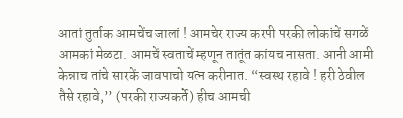आतां तुर्ताक आमचेंच जालां ! आमचेर राज्य करपी परकी लोकांचें सगळें आमकां मेळटा. आमचें स्वताचें म्हणून तातूंत कांयच नासता. आनी आमी केन्नाच तांचे सारकें जावपाचो यत्न करीनात. “स्वस्थ रहावे ! हरी ठेवील तैसे रहावे,’’ (परकी राज्यकर्ते) हीच आमची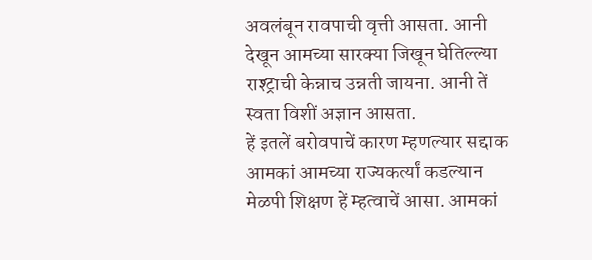अवलंबून रावपाची वृत्ती आसता. आनी देखून आमच्या सारक्या जिखून घेतिल्ल्या राश्ट्राची केन्नाच उन्नती जायना. आनी तें स्वता विशीं अज्ञान आसता.
हें इतलें बरोवपाचें कारण म्हणल्यार सद्दाक आमकां आमच्या राज्यकर्त्यां कडल्यान मेळपी शिक्षण हें म्हत्वाचें आसा. आमकां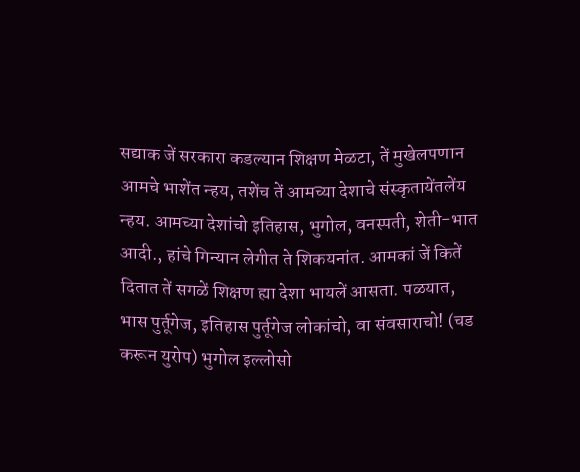सद्याक जें सरकारा कडल्यान शिक्षण मेळटा, तें मुखेलपणान आमचे भाशेंत न्हय, तशेंच तें आमच्या देशाचे संस्कृतायेंतलेंय न्हय. आमच्या देशांचो इतिहास, भुगोल, वनस्पती, शेती-भात आदी., हांचे गिन्यान लेगीत ते शिकयनांत. आमकां जें कितें दितात तें सगळें शिक्षण ह्या देशा भायलें आसता. पळयात, भास पुर्तूगेज, इतिहास पुर्तूगेज लोकांचो, वा संवसाराचो! (चड करून युरोप) भुगोल इल्लोसो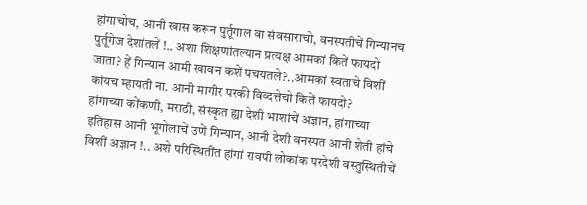हांगाचोच, आनी खास करून पुर्तूगाल वा संवसाराचो, वनस्पतीचें गिन्यानच पुर्तूगेज देशांतलें !.. अशा शिक्षणांतल्यान प्रत्यक्ष आमकां कितें फायदो जाता? हें गिन्यान आमी खावन कशें पचयतले?..आमकां स्वताचे विशीं कांयच म्हायती ना. आनी मागीर परकी विव्दत्तेचो कितें फायदो?
हांगाच्या कोंकणी, मराठी, संस्कृत ह्या देशी भाशांचें अज्ञान, हांगाच्या इतिहास आनी भूगोलाचें उणें गिन्यान, आनी देशी वनस्पत आनी शेती हांचे विशीं अज्ञान !.. अशे परिस्थितींत हांगां रावपी लोकांक परदेशी वस्तुस्थितीचें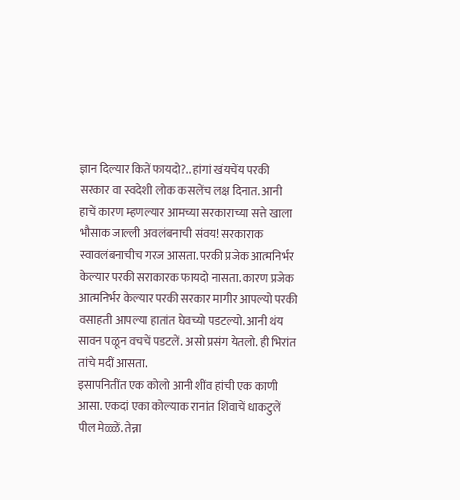ज्ञान दिल्यार कितें फायदो?.. हांगां खंयचेंय परकी सरकार वा स्वदेशी लोक कसलेंच लक्ष दिनात. आनी हाचें कारण म्हणल्यार आमच्या सरकाराच्या सत्ते खाला भौसाक जाल्ली अवलंबनाची संवय! सरकाराक स्वावलंबनाचीच गरज आसता. परकी प्रजेक आत्मनिर्भर केल्यार परकी सराकारक फायदो नासता. कारण प्रजेक आत्मनिर्भर केल्यार परकी सरकार मागीर आपल्यो परकी वसाहती आपल्या हातांत घेवच्यो पडटल्यो. आनी थंय सावन पळून वचचें पडटलें. असो प्रसंग येतलो. ही भिरांत तांचे मदीं आसता.
इसापनितींत एक कोलो आनी शींव हांची एक काणी आसा. एकदां एका कोल्याक रानांत शिंवाचें धाकटुलें पील मेळ्ळें. तेन्ना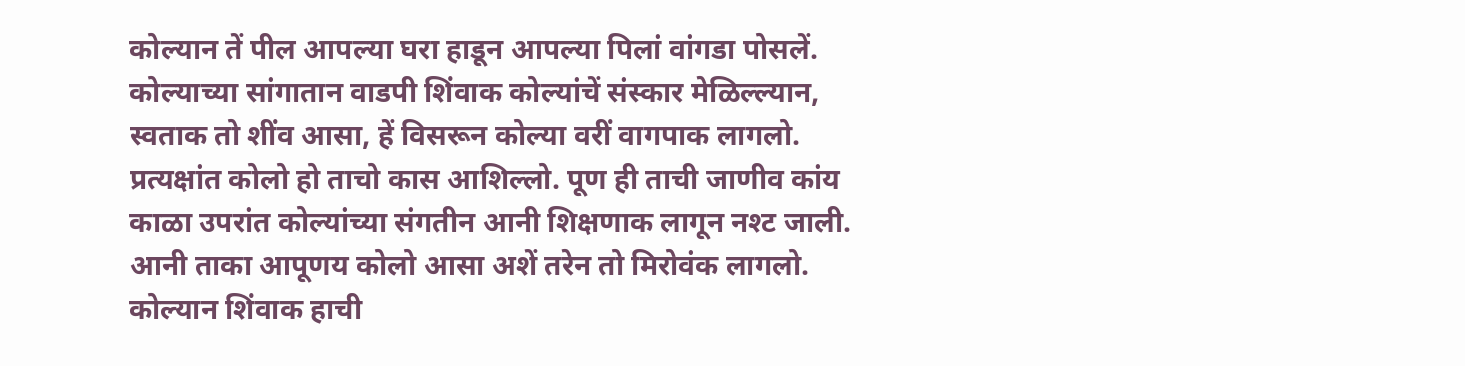कोल्यान तें पील आपल्या घरा हाडून आपल्या पिलां वांगडा पोसलें. कोल्याच्या सांगातान वाडपी शिंवाक कोल्यांचें संस्कार मेळिल्ल्यान, स्वताक तो शींव आसा, हें विसरून कोल्या वरीं वागपाक लागलो. प्रत्यक्षांत कोलो हो ताचो कास आशिल्लो. पूण ही ताची जाणीव कांय काळा उपरांत कोल्यांच्या संगतीन आनी शिक्षणाक लागून नश्ट जाली. आनी ताका आपूणय कोलो आसा अशें तरेन तो मिरोवंक लागलो. कोल्यान शिंवाक हाची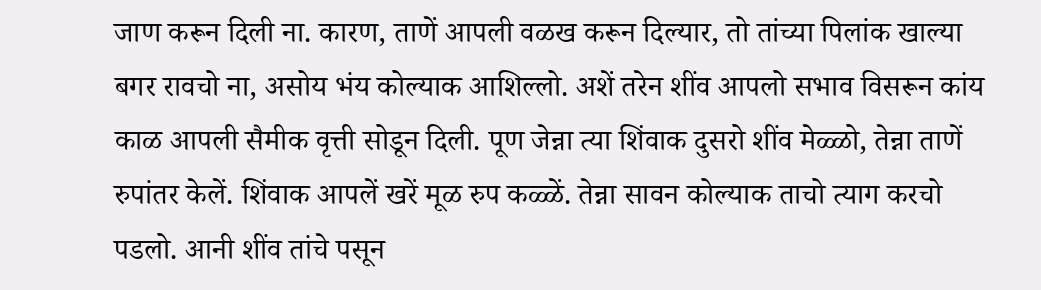जाण करून दिली ना. कारण, ताणें आपली वळख करून दिल्यार, तो तांच्या पिलांक खाल्या बगर रावचो ना, असोय भंय कोल्याक आशिल्लो. अशें तरेन शींव आपलो सभाव विसरून कांय काळ आपली सैमीक वृत्ती सोडून दिली. पूण जेन्ना त्या शिंवाक दुसरो शींव मेळ्ळो, तेन्ना ताणें रुपांतर केलें. शिंवाक आपलें खरें मूळ रुप कळ्ळें. तेन्ना सावन कोल्याक ताचो त्याग करचो पडलो. आनी शींव तांचे पसून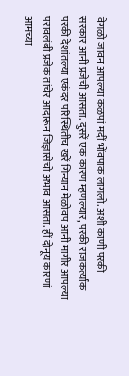वेगळो जावन आपल्या कळपां मदीं भोंवपाक लागलो. अशी काणी परकी सरकार आनी प्रजेची आसता. दुसरें एक कारण म्हणल्यार, परकी राजकर्त्यांक परकी देशांतल्या एकंदर परिस्थितीच खरें गिन्यान मेळोवप आनी मागीर आपल्या परावलंबी प्रजेक तांचेर आदारून जिज्ञासेचो अभाव आसता. हीं दोनूय कारणां आमच्या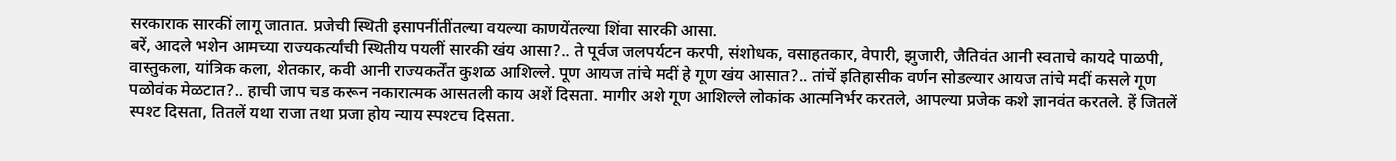सरकाराक सारकीं लागू जातात. प्रजेची स्थिती इसापनींतींतल्या वयल्या काणयेंतल्या शिंवा सारकी आसा.
बरें, आदले भशेन आमच्या राज्यकर्त्यांची स्थितीय पयलीं सारकी खंय आसा?.. ते पूर्वज जलपर्यटन करपी, संशोधक, वसाहतकार, वेपारी, झुजारी, जैतिवंत आनी स्वताचे कायदे पाळपी, वास्तुकला, यांत्रिक कला, शेतकार, कवी आनी राज्यकर्तेंत कुशळ आशिल्ले. पूण आयज तांचे मदीं हे गूण खंय आसात?.. तांचें इतिहासीक वर्णन सोडल्यार आयज तांचे मदीं कसले गूण पळोवंक मेळटात?.. हाची जाप चड करून नकारात्मक आसतली काय अशें दिसता. मागीर अशे गूण आशिल्ले लोकांक आत्मनिर्भर करतले, आपल्या प्रजेक कशे ज्ञानवंत करतले. हें जितलें स्पश्ट दिसता, तितलें यथा राजा तथा प्रजा होय न्याय स्पश्टच दिसता.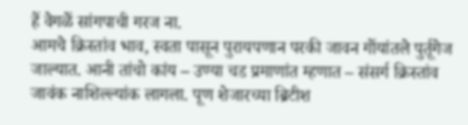हें वेगळें सांगपाची गरज ना.
आमचे क्रिस्तांव भाव, स्वता पासून पुरायपणान परकी जावन गोंयांतले पुर्तूगेज जाल्यात. आनी तांचो कांय – उण्या चड प्रमाणांत म्हणात – संसर्ग क्रिस्तांव जावंक नाशिल्ल्यांक लागला. पूण शेजारच्या ब्रिटीश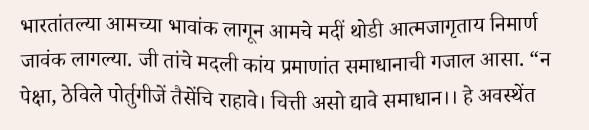भारतांतल्या आमच्या भावांक लागून आमचे मदीं थोडी आत्मजागृताय निमार्ण जावंक लागल्या. जी तांचे मदली कांय प्रमाणांत समाधानाची गजाल आसा. “न पेक्षा, ठेविले पोर्तुगीजें तैसेंचि राहावे। चित्ती असो द्यावे समाधान।। हे अवस्थेंत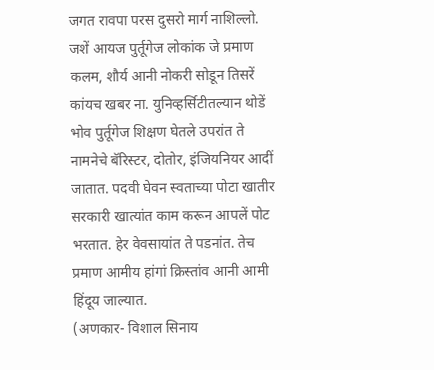जगत रावपा परस दुसरो मार्ग नाशिल्लो. जशें आयज पुर्तूगेज लोकांक जे प्रमाण कलम, शौर्य आनी नोकरी सोडून तिसरें कांयच खबर ना. युनिव्हर्सिटीतल्यान थोडें भोव पुर्तूगेज शिक्षण घेतले उपरांत ते नामनेचे बॅरिस्टर, दोतोर, इंजियनियर आदीं जातात. पदवी घेवन स्वताच्या पोटा खातीर सरकारी खात्यांत काम करून आपलें पोट भरतात. हेर वेवसायांत ते पडनांत. तेच प्रमाण आमीय हांगां क्रिस्तांव आनी आमी हिंदूय जाल्यात.
(अणकार- विशाल सिनाय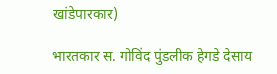खांडेपारकार)

भारतकार स. गोविंद पुंडलीक हेगडे देसाय